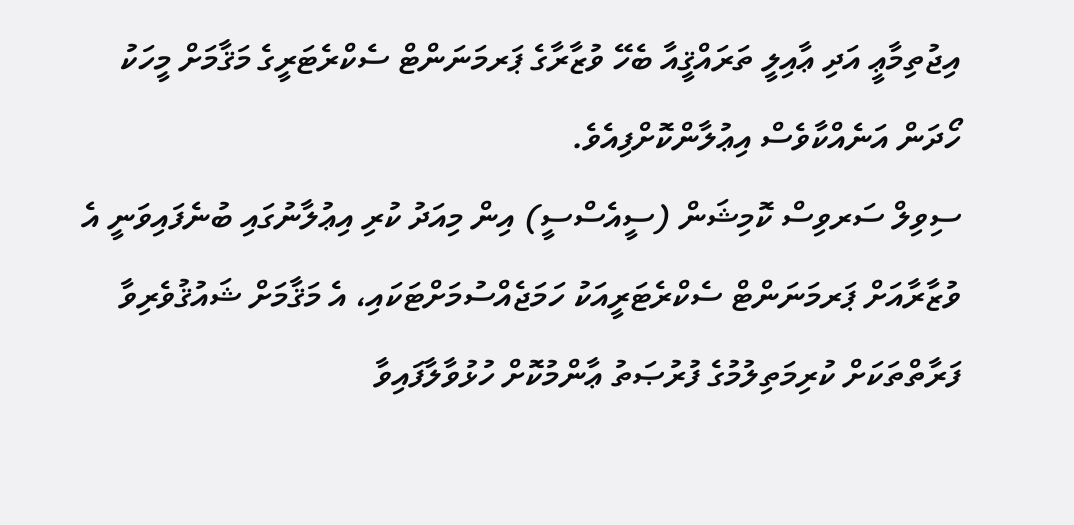އިޖުތިމާޢީ އަދި ޢާއިލީ ތަރައްޤީއާ ބެހޭ ވުޒާރާގެ ޕަރމަނަންޓް ސެކްރެޓަރީގެ މަޤާމަށް މީހަކު ހޯދަން އަނެއްކާވެސް އިޢުލާންކޮށްފިއެވެ.
ސިވިލް ސަރވިސް ކޮމިޝަން (ސީއެސްސީ) އިން މިއަދު ކުރި އިޢުލާނުގައި ބުނެފައިވަނީ އެ ވުޒާރާއަށް ޕަރމަނަންޓް ސެކްރެޓަރީއަކު ހަމަޖެއްސުމަށްޓަކައި، އެ މަޤާމަށް ޝައުޤުވެރިވާ ފަރާތްތަކަށް ކުރިމަތިލުމުގެ ފުރުޞަތު ޢާންމުކޮށް ހުޅުވާލާފައިވާ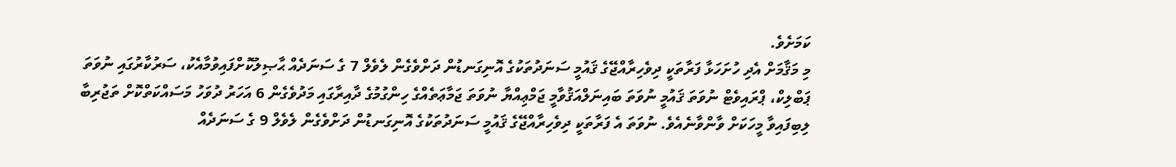ކަމަށެވެ.
މި މަޤާމަށް އެދި ހުށަހަޅާ ފަރާތަކީ ދިވެހިރާއްޖޭގެ ޤައުމީ ސަނަދުތަކުގެ އޮނިގަނޑުން ދަށްވެގެން ލެވެލް 7 ގެ ސަނަދެއް ޙާޞިލުކޮށްފައިވުމާއެކު، ސަރުކާރުގައި ނުވަތަ ޕަބްލިކް، ޕްރައިވެޓް ނުވަތަ ޤައުމީ ނުވަތަ ބައިނަލްއަޤުވާމީ ޖަމްޢިއްޔާ ނުވަތަ ޖަމާޢަތެއްގެ ހިންގުމުގެ ދާއިރާގައި މަދުވެގެން 6 އަހަރު ދުވަހު މަސައްކަތްކޮށް ތަޖުރިބާ ލިބިފައިވާ މީހަކަށް ވާންވާނެއެވެ. ނުވަތަ އެ ފަރާތަކީ ދިވެހިރާއްޖޭގެ ޤައުމީ ސަނަދުތަކުގެ އޮނިގަނޑުން ދަށްވެގެން ލެވެލް 9 ގެ ސަނަދެއް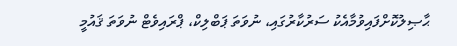ޙާޞިލުކޮށްފައިވުމާއެކު ސަރުކާރުގައި، ނުވަތަ ޕަބްލިކް، ޕްރައިވެޓް ނުވަތަ ޤައުމީ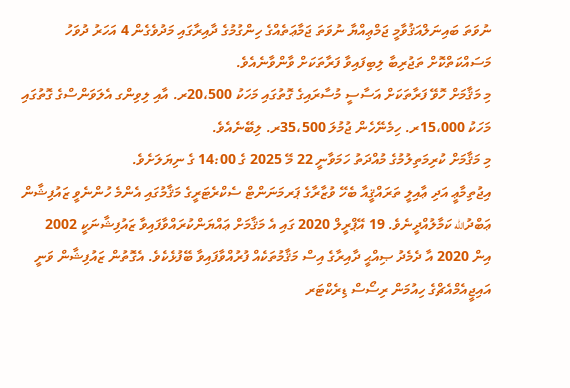ނުވަތަ ބައިނަލްއަޤުވާމީ ޖަމްޢިއްޔާ ނުވަތަ ޖަމާޢަތެއްގެ ހިންގުމުގެ ދާއިރާގައި މަދުވެގެން 4 އަހަރު ދުވަހު މަސައްކަތްކޮށް ތަޖުރިބާ ލިބިފައިވާ ފަރާތަކަށް ވާންވާނެއެވެ.
މި މަޤާމަށް ހޮވޭ ފަރާތަކަށް އަސާސީ މުސާރައިގެ ގޮތުގައި މަހަކު 20،500ރ. އާއި ލިވިންގ އެލަވަންސްގެ ގޮތުގައި މަހަކު 15،000ރ. ހިމެނޭހެން ޖުމުލަ 35،500ރ. ލިބޭނެއެވެ.
މި މަޤާމަށް ކުރިމަތިލުމުގެ މުއްދަތު ހަމަވާނީ 22 މޭ 2025 ގެ 14:00 ގެ ނިޔަލަށެވެ.
އިޖުތިމާޢީ އަދި ޢާއިލީ ތަރައްޤީއާ ބެހޭ ވުޒާރާގެ ޕަރމަނަންޓް ސެކްރެޓަރީގެ މަޤާމުގައި އެންމެ ހުންނެވީ ޒައުފިޝާން ޢަބްދުالله ކަމާލުއްދީނެވެ. 19 އޭޕްރީލް 2020 ގައި އެ މަޤާމަށް ޢައްޔަންކުރައްވާފައިވާ ޒައުފިޝާނަކީ 2002 އިން 2020 އާ ދެމެދު ޞިއްޙީ ދާއިރާގެ އިސް މަޤާމުތަކެއް ފުރުއްވާފައިވާ ބޭފުޅެކެވެ. އެގޮތުން ޒައުފިޝާން ވަނީ އައިޖީއެމްއެޗްގެ ހިއުމަން ރިސޯސް ޑިރެކްޓަރ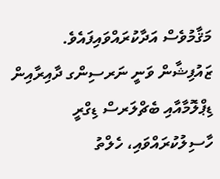މަޤާމުވެސް އަދާކުރައްވައިފައެވެ. ޒައުފިޝާން ވަނީ ނަރސިންގ ދާއިރާއިން ޑިޕްލޮމާއާއި ބެޗްލަރސް ޑިގްރީ ހާސިލުކުރައްވައި، ހެލްތު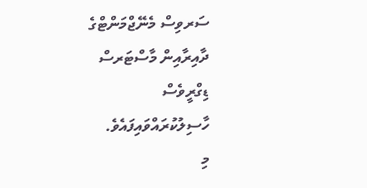ސަރވިސް މެނޭޖްމަންޓްގެ ދާއިރާއިން މާސްޓަރސް ޑިގްރީވެސް ހާސިލުކުރައްވައިފައެވެ.
މި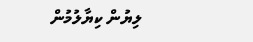ލިޔުން ކިޔާލުމުން